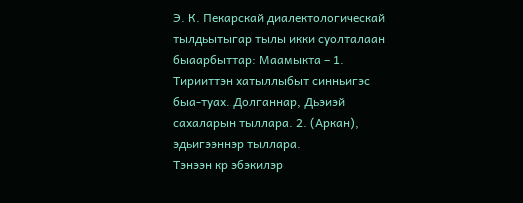Э. К. Пекарскай диалектологическай тылдьытыгар тылы икки суолталаан быаарбыттар: Маамыкта – 1. Тирииттэн хатыллыбыт синньигэс быа-туах. Долганнар, Дьэиэй сахаларын тыллара. 2. (Аркан), эдьигээннэр тыллара.
Тэнээн кр эбэкилэр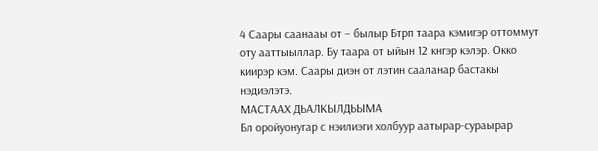4 Саары саанааы от – былыр Бтрп таара кэмигэр оттоммут оту ааттыыллар. Бу таара от ыйын 12 кнгэр кэлэр. Окко киирэр кэм. Саары диэн от лэтин сааланар бастакы нэдиэлэтэ.
МАСТААХ ДЬАЛКЫЛДЬЫМА
Бл оройуонугар с нэилиэги холбуур аатырар-сураырар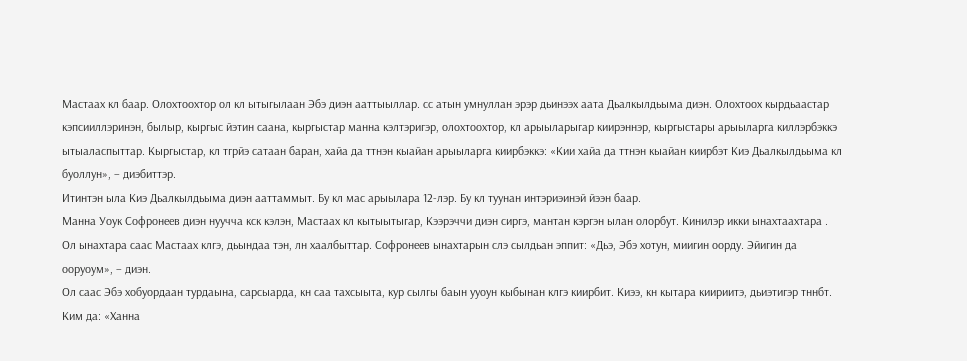Мастаах кл баар. Олохтоохтор ол кл ытыгылаан Эбэ диэн ааттыыллар. сс атын умнуллан эрэр дьинээх аата Дьалкылдьыма диэн. Олохтоох кырдьаастар кэпсииллэринэн, былыр, кыргыс йэтин саана, кыргыстар манна кэлтэригэр, олохтоохтор, кл арыыларыгар киирэннэр, кыргыстары арыыларга киллэрбэккэ ытыаласпыттар. Кыргыстар, кл тгрйэ сатаан баран, хайа да ттнэн кыайан арыыларга киирбэккэ: «Кии хайа да ттнэн кыайан киирбэт Киэ Дьалкылдьыма кл буоллун», – диэбиттэр.
Итинтэн ыла Киэ Дьалкылдьыма диэн ааттаммыт. Бу кл мас арыылара 12-лэр. Бу кл туунан интэриэинэй йээн баар.
Манна Уоук Софронеев диэн нуучча кск кэлэн, Мастаах кл кытыытыгар, Кээрэччи диэн сиргэ, мантан кэргэн ылан олорбут. Кинилэр икки ынахтаахтара . Ол ынахтара саас Мастаах клгэ, дьындаа тэн, лн хаалбыттар. Софронеев ынахтарын слэ сылдьан эппит: «Дьэ, Эбэ хотун, миигин оорду. Эйигин да ооруоум», – диэн.
Ол саас Эбэ хобуордаан турдаына, сарсыарда, кн саа тахсыыта, кур сылгы баын ууоун кыбынан клгэ киирбит. Киээ, кн кытара киириитэ, дьиэтигэр тннбт. Ким да: «Ханна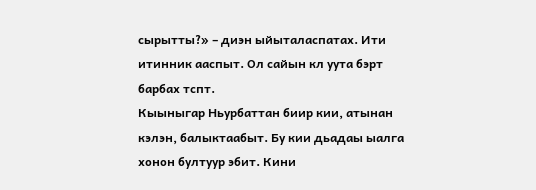сырытты?» – диэн ыйыталаспатах. Ити итинник ааспыт. Ол сайын кл уута бэрт барбах тспт.
Кыыныгар Ньурбаттан биир кии, атынан кэлэн, балыктаабыт. Бу кии дьадаы ыалга хонон бултуур эбит. Кини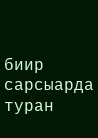биир сарсыарда туран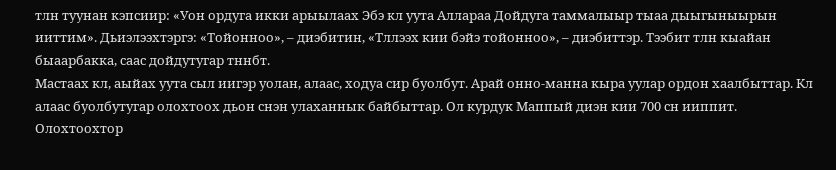тлн туунан кэпсиир: «Уон ордуга икки арыылаах Эбэ кл уута Аллараа Дойдуга таммалыыр тыаа дыыгыныырын ииттим». Дьиэлээхтэргэ: «Тойонноо», – диэбитин, «Тллээх кии бэйэ тойонноо», – диэбиттэр. Тээбит тлн кыайан быаарбакка, саас дойдутугар тннбт.
Мастаах кл, аыйах уута сыл иигэр уолан, алаас, ходуа сир буолбут. Арай онно-манна кыра уулар ордон хаалбыттар. Кл алаас буолбутугар олохтоох дьон снэн улаханнык байбыттар. Ол курдук Маппый диэн кии 700 сн ииппит. Олохтоохтор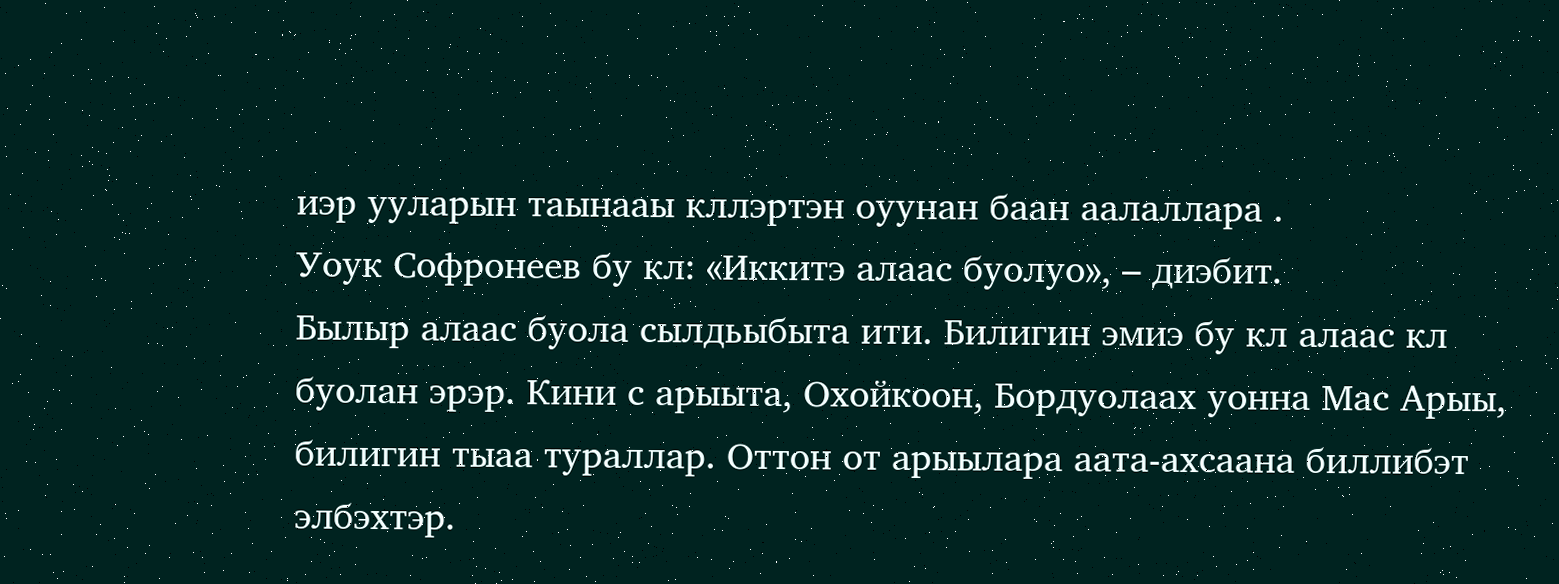иэр ууларын таынааы кллэртэн оуунан баан аалаллара .
Уоук Софронеев бу кл: «Иккитэ алаас буолуо», – диэбит.
Былыр алаас буола сылдьыбыта ити. Билигин эмиэ бу кл алаас кл буолан эрэр. Кини с арыыта, Охойкоон, Бордуолаах уонна Мас Арыы, билигин тыаа тураллар. Оттон от арыылара аата-ахсаана биллибэт элбэхтэр.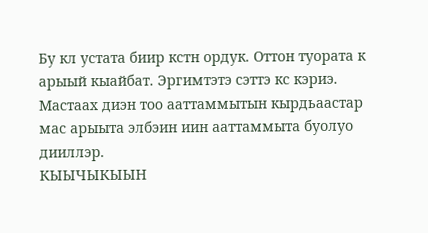Бу кл устата биир кстн ордук. Оттон туората к арыый кыайбат. Эргимтэтэ сэттэ кс кэриэ.
Мастаах диэн тоо ааттаммытын кырдьаастар мас арыыта элбэин иин ааттаммыта буолуо дииллэр.
КЫЫЧЫКЫЫН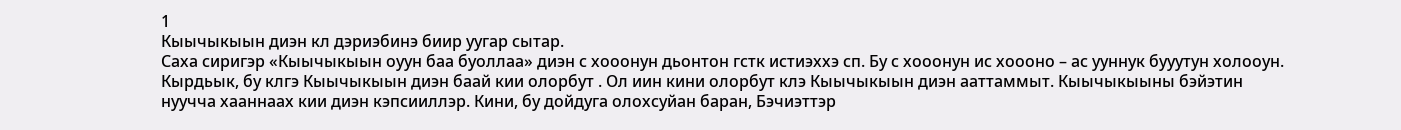1
Кыычыкыын диэн кл дэриэбинэ биир уугар сытар.
Саха сиригэр «Кыычыкыын оуун баа буоллаа» диэн с хооонун дьонтон гстк истиэххэ сп. Бу с хооонун ис хоооно – ас ууннук бууутун холооун. Кырдьык, бу клгэ Кыычыкыын диэн баай кии олорбут . Ол иин кини олорбут клэ Кыычыкыын диэн ааттаммыт. Кыычыкыыны бэйэтин нуучча хааннаах кии диэн кэпсииллэр. Кини, бу дойдуга олохсуйан баран, Бэчиэттэр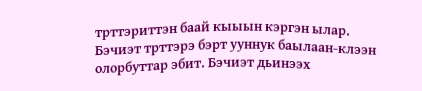трттэриттэн баай кыыын кэргэн ылар. Бэчиэт трттэрэ бэрт ууннук баылаан-клээн олорбуттар эбит. Бэчиэт дьинээх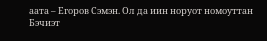аата – Егоров Сэмэн. Ол да иин норуот номоуттан Бэчиэт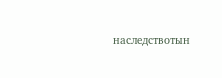наследствотын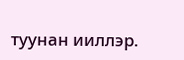туунан ииллэр.